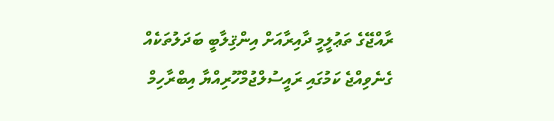ރާއްޖޭގެ ތަޢުލީމީ ދާއިރާއަށް އިންޤިލާބީ ބަދަލުތަކެއް ގެނެވިއްޖެ ކަމުގައި ރައީސުލްޖުމްހޫރިއްޔާ އިބްރާހިމް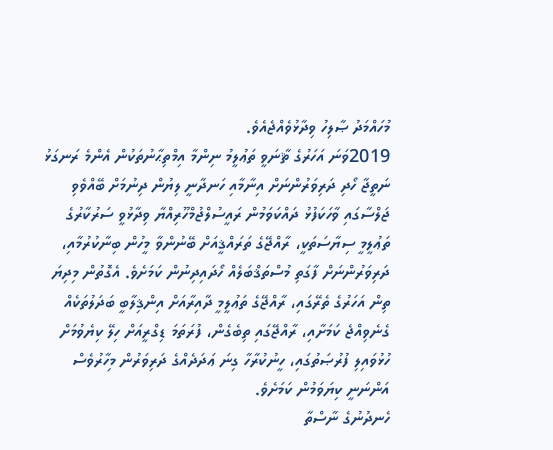މުހައްމަދު ޞާލިހު ވިދާޅުވެއްޖެއެވެ.
2019ވަނަ އަހަރުގެ ޘާނަވީ ތަޢުލީމު ނިންމާ އިމްތިޙާނުތަކުން އެންމެ ރަނގަޅު ނަތީޖާ ހޯދި ދަރިވަރުންނަށް އިނާމާއި ހަނދާނީ ލިޔުން ދިނުމަށް ބޭއްވެވި ޖަލްސާގައި ވާހަކަފުޅު ދައްކަވަމުން ރައީސުލްޖުމްހޫރިއްޔާ ވިދާޅުވީ ސަރުކާރުގެ ތަޢުލީމީ ސިޔާސަތަކީ، ރާއްޖޭގެ ތަރައްޤީއަށް ބޭނުންވާ މީހުން ބިނާކުރުމާއި، ދަރިވަރުންނަށް ފާގަތި މުސްތަޤްބަލެއް ހޯދައިދިނުން ކަމަށެވެ. އެގޮތުން މިދިޔަ ތިން އަހަރުގެ ތެރޭގައި، ރާއްޖޭގެ ތަޢުލީމީ ދާއިރާއަށް އިންޤިލާބީ ބަދަލުތަކެއް ގެނެވިއްޖެ ކަމަށާއި، ރާއްޖޭގައި ތިބެގެން، ފުރަތަމަ ޑިގްރީއަށް ހިލޭ ކިޔެވުމަށް ހުޅުވައިލި ފުރުޞަތުގައި، ހީނުކުރާހާ ގިނަ ޢަދަދެއްގެ ދަރިވަރުން މިހާރުވެސް އަންނަނީ ކިޔަވަމުން ކަމަށެވެ.
ހެނދުނުގެ ނާސްތާ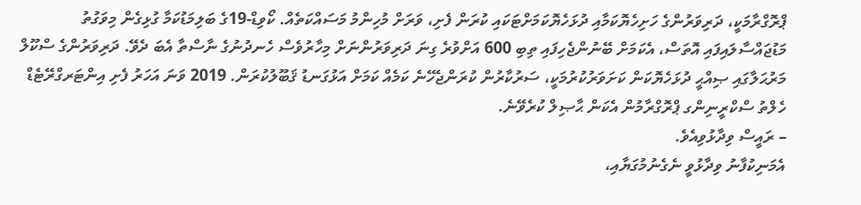ޕްރޮގްރާމަކީ، ދަރިވަރުންގެ ހަށިހެޔޮކަމާއި ދުޅަހެޔޮކަމަށްޓަކައި ކުރަން ފެށި، ވަރަށް މުހިންމު މަސައްކަތެއް. ކޯވިޑް-19ގެ ބަލިމަޑުކަމާ ގުޅިގެން މިވަގުތު މަޑުޖައްސާލައިފައި އޮތަސް، އެކަމަށް ބޭނުންޖެހިފައި ތިބި 600 އަށްވުރެ ގިނަ ދަރިވަރުންނަށް މިހާރުވެސް ހެނދުނުގެ ނާސްތާ އެބަ ދެވޭ. ދަރިވަރުންގެ ސްކޫލް މަރުޙަލާގައި ޞިއްޙީ ދުޅަހެޔޮކަން ކަށަވަރުކުރުމަކީ، ސަރުކާރުން ކުރަންޖެހޭނެ ކަމެއް ކަމަށް އަޅުގަނޑު ޤަބޫލުކުރަން. 2019 ވަނަ އަހަރު ފެށި އިންޓަރގްރޭޓެޑް ހެލްތު ސްކްރީނިންގ ޕްރޮގްރާމުން އެކަން ޙާޞިލް ކުރެވޭނެ.
– ރައީސް ވިދާޅުވިއެވެ.
އެމަނިކުފާނު ވިދާޅުވީ ނެގެނުމުގަޔާއި،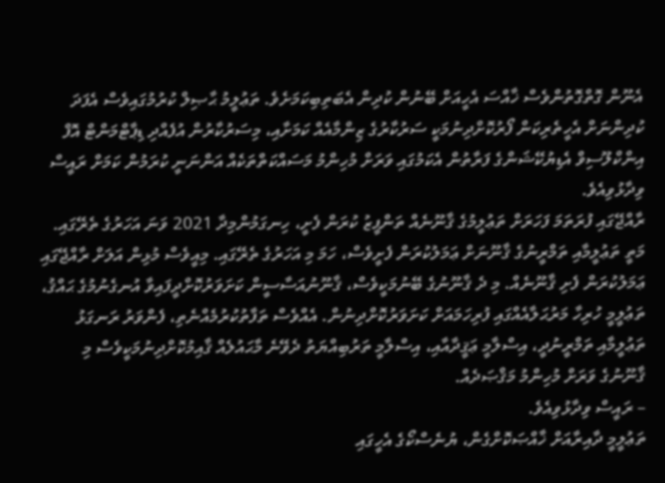އެނޫން ގޮތްގޮތުންވެސް ޚާއްސަ އެހީއަށް ބޭނުން ކުދިން އެބަތިބިކަމަށެވެ. ތަޢުލީމު ޙާޞިލް ކުރުމުގައިވެސް އެފަދަ ކުދިންނަށް އެހީތެރިކަން ފޯރުކޮށްދިނުމަކީ ސަރުކާރުގެ ޒިންމާއެއް ކަމަށާއި، މިސަރުކާރުން އުފެއްދި ޑިޕާޓްމަންޓް އޮފް އިންކްލޫސިވް އެޑިޔުކޭޝަންގެ ފަރާތުން އެކަމުގައި ވަރަށް މުހިންމު މަސައްކަތްތަކެއް އަންނަނީ ކުރަމުން ކަމަށް ރައީސް ވިދާޅުވިއެވެ.
ރާއްޖޭގައި ފުރަތަމަ ފަހަރަށް ތަޢުލީމުގެ ޤާނޫނެއް ތަންފީޒު ކުރަން ފެށީ، ހިނގަމުންމިދާ 2021 ވަނަ އަހަރުގެ ތެރޭގައި. މަތީ ތަޢުލީމާއި ތަމްރީނުގެ ޤާނޫނަށް ޢަމަލުކުރަން ފެށީވެސް، ހަމަ މި އަހަރުގެ ތެރޭގައި. މިއީވެސް މުޅިން އަލަށް ރާއްޖޭގައި ޢަމަލުކުރަން ފެށި ޤާނޫނެއް. މި ދެ ޤާނޫނުގެ ބޭނުމަކީވެސް، ޤާނޫނުއަސާސީން ކަށަވަރުކޮށްދީފައިވާ އުނގެނުމުގެ ޙައްޤު، ތަޢުލީމީ ހުރިހާ މަރުޙަލާއެއްގައި ފުރިހަމައަށް ކަށަވަރުކޮށްދިނުން. އެއްވެސް ތަފާތުކުރުމެއްނެތި، ފެންވަރު ރަނގަޅު ތަޢުލީމާއި ތަމްރީނުދީ، އިސްލާމީ ޢަޤީދާއާއި، އިސްލާމީ ތަރުބިއްޔަތު ދެވޭނެ މާޙައުލެއް ޤާއިމުކޮށްދިނުމަކީވެސް މި ޤާނޫނުގެ ވަރަށް މުހިންމު މަޤްޞަދެއް.
– ރައީސް ވިދާޅުވިއެވެ.
ތަޢުލީމީ ދާއިރާއަށް ޚާއްޞަކޮށްގެން، ޔުނެސްކޯގެ އެހީގައި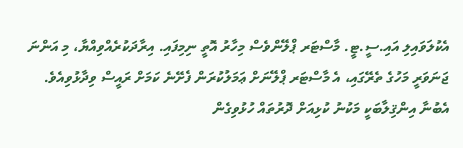އެކުލަވައިލި އައި.ސީ.ޓީ. މާސްޓަރ ޕްލޭންވެސް މިހާރު އޮތީ ނިމިފައި. އިރާދަކުރެއްވިއްޔާ، މި އަންނަ ޖަނަވަރީ މަހުގެ ތެރޭގައި، އެ މާސްޓަރ ޕްލޭނަށް ޢަމަލުކުރަން ފެށޭނެ ކަމަށް ރައީސް ވިދާޅުވިއެވެ.
އެބުނާ އިންޤިލާބަކީ މަކުނު ކުޅިއަށް ދޮރުތައް ހުޅުވިގެން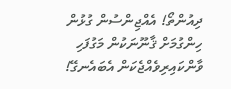ދިއުންތޯ! އެއްޖިންސުން ގުޅުން ހިންގުމަށް ޤާނޫނަކުން މަގުފަހި ވާންކައިރިވެއްޖެކަން އެބައެނގޭ!